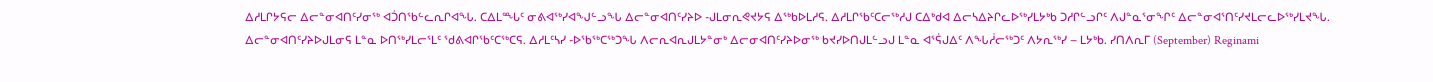ᐃᓱᒪᒋᔭᕋᓕ ᐃᓕᓐᓂᐊᑎᑦᓯᓂᖅ ᐊᑑᑎᖃᓪᓚᕆᒋᐊᖓ. ᑕᐃᒪᙵᑦ ᓂᕕᐊᖅᓯᐊᖑᓪᓗᖓ ᐃᓕᓐᓂᐊᑎᑦᓯᔨᐅ -ᒍᒪᓂᕆᕙᔪᔭᕋ ᐃᖅᑲᐅᒪᓱᕋ. ᐃᓱᒪᒋᖃᑦᑕᓕᖅᓱᒍ ᑕᐃᒃᑯᐊ ᐃᓕᓴᐃᔨᒋᓚᐅᖅᓯᒪᔭᒃᑲ ᑐᓱᒋᓪᓗᒋᑦ ᐱᒍᓐᓇᕐᓂᖏᑦ ᐃᓕᓐᓂᐊᕐᑎᑦᓯᔪᒪᓕᓚᐅᖅᓯᒪᔪᖓ. ᐃᓕᓐᓂᐊᑎᑦᓯᔨᐅᒍᒪᓂᕋ ᒪᓐᓇ ᐅᑎᖅᓯᒪᓕᕐᒪᑦ ᖁᕕᐊᒋᖃᑦᑕᖅᑕᕋ. ᐃᓱᒪᑦᓴᓯ -ᐅᖃᖅᑕᖅᑐᖓ ᐱᓕᕆᐊᕆᒍᒪᔭᓐᓂᒃ ᐃᓕᓂᐊᑎᑦᓯᔨᐅᓂᖅ ᑲᔪᓯᐅᑎᒍᒪᓪᓗᒍ ᒪᓐᓇ ᐊᕐᕌᒍᐃᑦ ᐱᖓᓲᓕᖅᑐᑦ ᐱᔭᕆᖅᓯ – ᒪᔭᒃᑲ. ᓯᑎᐱᕆᒥ (September) Reginami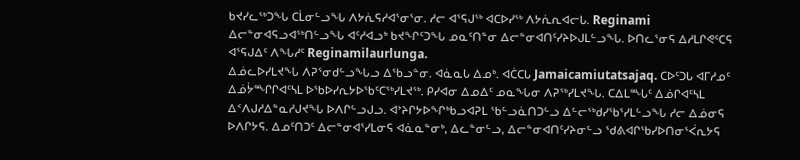ᑲᔪᓯᓚᖅᑐᖓ ᑕᒫᓂᓪᓗᖓ ᐱᔭᕇᕋᓱᐊᕐᓂᕐᓂ. ᓱᓕ ᐊᕐᕋᒍᖅ ᐊᑕᐅᓯᖅ ᐱᔭᕇᕆᐊᓕᒐ. Reginami ᐃᓕᓐᓂᐊᕋᓗᐊᖅᑎᓪᓗᖓ ᐊᑦᓱᐊᓗᒃ ᑲᔪᖏᑦᑐᖓ ᓄᓇᑦᑎᓐᓂ ᐃᓕᓐᓂᐊᑎᑦᓯᔨᐅᒍᒪᓪᓗᖓ. ᐅᑎᓚᕐᓂᕋ ᐃᓱᒪᒋᕙᑦᑕᕋ ᐊᕐᕋᒍᐃᑦ ᐱᖓᓱᑦ Reginamilaurlunga.
ᐃᓅᓚᐅᓯᒪᔪᖓ ᐱᕈᕐᓂᑯᓪᓗᖓᓗ ᐃᖃᓗᓐᓂ. ᐊᓈᓇᒐ ᐃᓄᒃ. ᐊᑖᑕᒐ Jamaicamiutatsajaq. ᑕᐅᑦᑐᒐ ᐊᒥᓱᓄᑦ ᐃᓅᔮᙱᒋᐊᑦᓴᒪ ᐅᖃᐅᓯᕆᔭᐅᖃᑦᑕᖅᓯᒪᔪᖅ. ᑭᓯᐊᓂ ᐃᓄᐃᑦ ᓄᓇᖓᓂ ᐱᕈᖅᓯᒪᔪᖓ. ᑕᐃᒪᙵᑦ ᐃᓅᒋᐊᑦᓴᒪ ᐃᑉᐱᒍᓱᐃᓐᓇᓱᒍᔪᖓ ᐅᐱᒋᓪᓗᒍᓗ. ᐊᔾᔨᒋᔭᐅᖏᒃᑲᓗᐊᕈᒪ ᖃᓪᓗᓈᑎᑐᓪᓗ ᐃᓪᓕᖅᑯᓯᖃᕐᓯᒪᓪᓗᖓ ᓱᓕ ᐃᓅᓂᕋ ᐅᐱᒋᔭᕋ. ᐃᓄᑦᑎᑐᑦ ᐃᓕᓐᓂᐊᕐᓯᒪᓂᕋ ᐊᓈᓇᓐᓂᒃ, ᐃᓚᓐᓂᓪᓗ, ᐃᓕᓐᓂᐊᑎᑦᓯᔨᓂᓪᓗ ᖁᕕᐊᒋᖃᓯᐅᑎᓂᕐᐹᕆᔭᕋ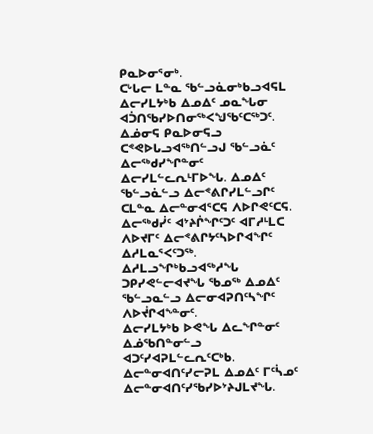ᑭᓇᐅᓂᕐᓂᒃ.
ᑕᒡᒐᓕ ᒪᓐᓇ ᖃᓪᓗᓈᓂᒃᑲᓗᐊᕋᒪ ᐃᓕᓯᒪᔭᒃᑲ ᐃᓄᐃᑦ ᓄᓇᖓᓂ ᐊᑑᑎᖃᓯᐅᑎᓂᖅᐸᖑᖃᑦᑕᖅᑐᑦ. ᐃᓅᓂᕋ ᑭᓇᐅᓂᕋᓗ ᑕᕝᕙᐅᒐᓗᐊᖅᑎᓪᓗᒍ ᖃᓪᓗᓈᑦ ᐃᓕᖅᑯᓯᖏᓐᓂᑦ ᐃᓕᓯᒪᓪᓚᕆᒻᒥᐅᖓ. ᐃᓄᐃᑦ ᖃᓪᓗᓈᓪᓗ ᐃᓕᕝᕕᒋᓯᒪᓪᓗᒋᑦ ᑕᒪᓐᓇ ᐃᓕᓐᓂᐊᕐᑕᕋ ᐱᐅᒋᕙᑦᑕᕋ. ᐃᓕᖅᑯᓰᑦ ᐊᔾᔨᒌᖏᑦᑐᑦ ᐊᒥᓱᒻᒪᑕ ᐱᐅᔪᒥᑦ ᐃᓕᕝᕕᒋᔭᑦᓴᐅᒋᐊᖏᑦ ᐃᓱᒪᓇᕐᐸᑦᑐᖅ. ᐃᓱᒪᓗᖏᒃᑲᓗᐊᖅᓱᖓ ᑐᑭᓯᕙᓪᓕᐊᔪᖓ ᖃᓄᖅ ᐃᓄᐃᑦ ᖃᓪᓗᓇᓪᓗ ᐃᓕᓂᐊᕈᑎᑦᓴᖏᑦ ᐱᐅᔫᒋᐊᖕᓐᓂᑦ.
ᐃᓕᓯᒪᔭᒃᑲ ᐅᕙᖓ ᐃᓚᖏᓐᓂᑦ ᐃᓅᖃᑎᓐᓂᓪᓗ ᐊᑐᑦᓯᐊᕈᒪᓪᓚᕆᑦᑕᒃᑲ. ᐃᓕᓐᓂᐊᑎᑦᓯᓕᕈᒪ ᐃᓄᐃᑦ ᒥᑦᓵᓄᑦ ᐃᓕᓐᓂᐊᑎᑦᓯᖃᓯᐅᔾᔨᒍᒪᔪᖓ.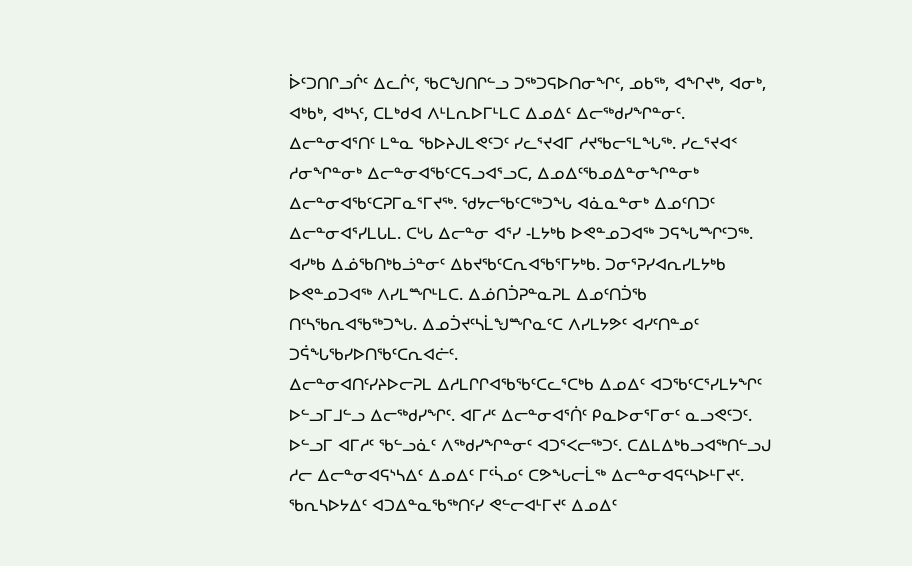ᐆᑦᑐᑎᒋᓗᒌᑦ ᐃᓚᒌᑦ, ᖃᑕᖑᑎᒋᓪᓗ ᑐᖅᑐᕋᐅᑎᓂᖏᑦ, ᓄᑲᖅ, ᐊᖏᔪᒃ, ᐊᓂᒃ, ᐊᒃᑲᒃ, ᐊᒃᓴᑦ, ᑕᒪᒃᑯᐊ ᐱᒻᒪᕆᐅᒥᒻᒪᑕ ᐃᓄᐃᑦ ᐃᓕᖅᑯᓯᖏᓐᓂᑦ. ᐃᓕᓐᓂᐊᕐᑎᑦ ᒪᓐᓇ ᖃᐅᔨᒍᒪᕙᑦᑐᑦ ᓯᓚᕐᔪᐊᒥ ᓱᔪᖃᓕᕐᒪᖓᖅ. ᓯᓚᕐᔪᐊᑉ ᓱᓂᖏᓐᓂᒃ ᐃᓕᓐᓂᐊᖃᑦᑕᕋᓗᐊᕐᓗᑕ, ᐃᓄᐃᑦᖃᓄᐃᓐᓂᖏᓐᓂᒃ ᐃᓕᓐᓂᐊᖃᑦᑕᕈᒥᓇᕐᒥᔪᖅ. ᖁᔭᓕᖃᑦᑕᖅᑐᖓ ᐊᓈᓇᓐᓂᒃ ᐃᓄᑦᑎᑐᑦ ᐃᓕᓐᓂᐊᕐᓯᒪᒐᒪ. ᑕᒡᒐ ᐃᓕᓐᓂ ᐊᕐᓯ -ᒪᔭᒃᑲ ᐅᕙᓐᓄᑐᐊᖅ ᑐᕋᖓᙱᑦᑐᖅ. ᐊᓯᒃᑲ ᐃᓅᖃᑎᒃᑲᓘᓐᓂᑦ ᐃᑲᔪᖃᑦᑕᕆᐊᖃᕐᒥᔭᒃᑲ. ᑐᓂᕐᕈᓯᐊᕆᓯᒪᔭᒃᑲ ᐅᕙᓐᓄᑐᐊᖅ ᐱᓯᒪᙱᒻᒪᑕ. ᐃᓅᑎᑑᕈᓐᓇᕈᒪ ᐃᓄᑦᑎᑑᖃ ᑎᑦᓴᖃᕆᐊᖃᖅᑐᖓ. ᐃᓄᑑᔪᑦᓴᒫᖑᙱᓇᑦᑕ ᐱᓯᒪᔭᕗᑦ ᐊᓯᑦᑎᓐᓄᑦ ᑐᕌᖓᖃᓯᐅᑎᖃᑦᑕᕆᐊᓖᑦ.
ᐃᓕᓐᓂᐊᑎᑦᓯᔨᐅᓕᕈᒪ ᐃᓱᒪᒋᒋᐊᖃᖃᑦᑕᓚᕐᑕᒃᑲ ᐃᓄᐃᑦ ᐊᑐᖃᑦᑕᕐᓯᒪᔭᖏᑦ ᐅᓪᓗᒥᒧᓪᓗ ᐃᓕᖅᑯᓯᖏᑦ. ᐊᒥᓱᑦ ᐃᓕᓐᓂᐊᕐᑏᑦ ᑭᓇᐅᓂᕐᒥᓂᑦ ᓇᓗᕙᑦᑐᑦ. ᐅᓪᓗᒥ ᐊᒥᓱᑦ ᖃᓪᓗᓈᑦ ᐱᖅᑯᓯᖏᓐᓂᑦ ᐊᑐᕐᐸᓕᖅᑐᑦ. ᑕᐃᒪᐃᒃᑲᓗᐊᖅᑎᓪᓗᒍ ᓱᓕ ᐃᓕᓐᓂᐊᕋᔅᓴᐃᑦ ᐃᓄᐃᑦ ᒥᑦᓵᓄᑦ ᑕᕗᖓᓕᒫᖅ ᐃᓕᓐᓂᐊᕋᑦᓴᐅᒻᒥᔪᑦ. ᖃᕆᓴᐅᔭᐃᑦ ᐊᑐᐃᓐᓇᖃᖅᑎᑦᓯ ᕙᓪᓕᐊᒻᒥᔪᑦ ᐃᓄᐃᑦ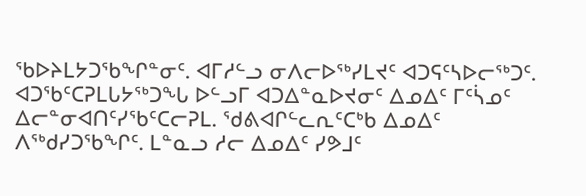ᖃᐅᔨᒪᔭᑐᖃᖏᓐᓂᑦ. ᐊᒥᓱᓪᓗ ᓂᐱᓕᐅᖅᓯᒪᔪᑦ ᐊᑐᕋᑦᓴᐅᓕᖅᑐᑦ. ᐊᑐᖃᑦᑕᕈᒪᒐᔭᖅᑐᖓ ᐅᓪᓗᒥ ᐊᑐᐃᓐᓇᐅᔪᓂᑦ ᐃᓄᐃᑦ ᒥᑦᓵᓄᑦ ᐃᓕᓐᓂᐊᑎᑦᓯᖃᑦᑕᓕᕈᒪ. ᖁᕕᐊᒋᓪᓚᕆᑦᑕᒃᑲ ᐃᓄᐃᑦ ᐱᖅᑯᓯᑐᖃᖏᑦ. ᒪᓐᓇᓗ ᓱᓕ ᐃᓄᐃᑦ ᓯᕗᒧᑦ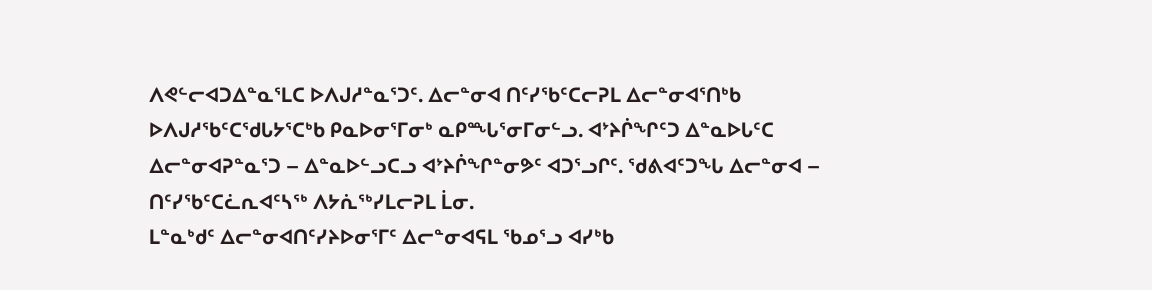ᐱᕙᓪᓕᐊᑐᐃᓐᓇᕐᒪᑕ ᐅᐱᒍᓱᓐᓇᕐᑐᑦ. ᐃᓕᓐᓂᐊ ᑎᑦᓯᖃᑦᑕᓕᕈᒪ ᐃᓕᓐᓂᐊᕐᑎᒃᑲ ᐅᐱᒍᓱᖃᑦᑕᖁᒐᔭᕐᑕᒃᑲ ᑭᓇᐅᓂᕐᒥᓂᒃ ᓇᑭᙵᕐᓂᒥᓂᓪᓗ. ᐊᔾᔨᒌᖏᑦᑐ ᐃᓐᓇᐅᒐᑦᑕ ᐃᓕᓐᓂᐊᕈᓐᓇᕐᑐ – ᐃᓐᓇᐅᓪᓗᑕᓗ ᐊᔾᔨᒌᖏᓐᓂᕗᑦ ᐊᑐᕐᓗᒋᑦ. ᖁᕕᐊᑦᑐᖓ ᐃᓕᓐᓂᐊ – ᑎᑦᓯᖃᑦᑕᓛᕆᐊᑦᓴᖅ ᐱᔭᕇᖅᓯᒪᓕᕈᒪ ᒫᓂ.
ᒪᓐᓇᒃᑯᑦ ᐃᓕᓐᓂᐊᑎᑦᓯᔨᐅᓂᕐᒥᑦ ᐃᓕᓐᓂᐊᕋᒪ ᖃᓄᕐᓗ ᐊᓯᒃᑲ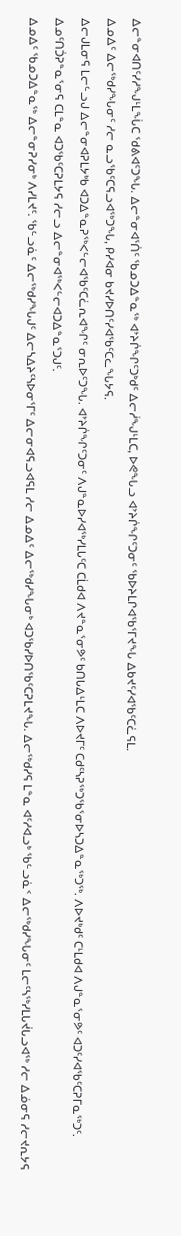ᐃᓕᓐᓂᐊᑎᑦᓯᓱᖑᒻᒪᖔᑕ ᖁᕕᐊᑦᑐᖓ. ᐃᓕᓐᓂᐊᕐᑏᑦ ᖃᓄᑐᐃᓐᓇᖅ ᐊᔾᔨᒌᖏᑦᑐᒃᑯᑦ ᐃᓕᓲᖑᒻᒪᑕ, ᐅᕙᖓᓗ ᐊᔾᔨᒌᖏᑦᑐᓂᑦ ᖃᐅᔨᒪᒋᐊᖃᕐᒥᔪᖓ ᐃᑲᔪᑦᓯᐊᖃᑦᑕᓛᕋᒪ.
ᐃᓄᐃᑦ ᐃᓕᖅᑯᓯᖓᓂᑦ ᓱᓕ ᓇᓗᖃᑦᑕᕋᓗᐊᖅᑐᖓ, ᑭᓯᐊᓂ ᑲᔪᓯᐅᑎᑦᓯᐊᖃᑦᑕᓚᖓᔭᕋ.
ᐃᓕᒍᒪᓂᕋ ᒪᓕᓪᓗᒍ ᐃᓕᓐᓂᐊᕈᒪᔭᒃᑲ ᐊᑐᐃᓐᓇᕈᖅᐸᓪᓕᐊᖃᑦᑕᓛᕆᐊᖏᑦ ᓂᕆᐅᑦᑐᖓ. ᐊᔾᔨᒌᖏᑦᑐᓂᑦ ᐱᒍᓐᓇᐅᓯᐊᖅᓯᒪᒐᑦᑕ ᑕᒫᑯᐊ ᐱᔪᓐᓇᕐᓂᕗᑦ ᑲᑎᒐᐃᒻᒪᑕ ᐱᐅᔪᒥᑦ ᑕᑯᑦᓴᕈᖅᑐᖃᕐᓂᐅᓴᑐᐃᓐᓇᖅᑐᖅ. ᐱᐅᔪᒃᑯᑦ ᑕᒻᒪᑯᐊ ᐱᒍᓐᓇᕐᓂᕗᑦ ᐊᑐᑦᓯᐊᖃᑦᑕᕈᒥᓇᖅᑐᑦ. ᐃᓄᑦᑎᑑᕈᓐᓇᕐᓂᕋ ᑕᒪᓐᓇ ᐊᑐᖃᑦᑕᕈᒪᔭᕋ ᓱᓕᓗ ᐃᓕᓐᓂᐊᖅᐸᓪᓕᐊᑐᐃᓐᓇᕐᑐᒍᑦ.
ᐃᓄᐃᑦ ᖃᓄᑐᐃᓐᓇᖅ ᐃᓕᓐᓂᕈᓯᓂᒃ ᐱᓯᒪᔪᑦ. ᖃᓪᓗᓈᑦ ᐃᓕᖅᑯᓯᖓᒍᑦ ᐃᓕᓴᐃᔨᑦᓴᐅᓂᕐᒥᑦ ᐃᓕᓂᐊᕋᓗᐊᕋᒪ ᓱᓕ ᐃᓄᐃᑦ ᐃᓕᖅᑯᓯᖓᓂᒃ ᐊᑐᖃᓯᐅᑎᖃᑦᑕᕈᒪᔪᖓ. ᐃᓕᖅᑯᓯᕋ ᒪᓐᓇ ᐊᑦᓱᐊᓗᒃ ᖃᓪᓗᓈᑉ ᐃᓕᖅᑯᓯᖓᓂᑦ ᒪᓕᑦᓴᖅᓯᒪᒐᔫᒐᓗᐊᖅ ᓱᓕ ᐃᓅᓂᕋ ᓱᓕᔪᕆᔭᕋ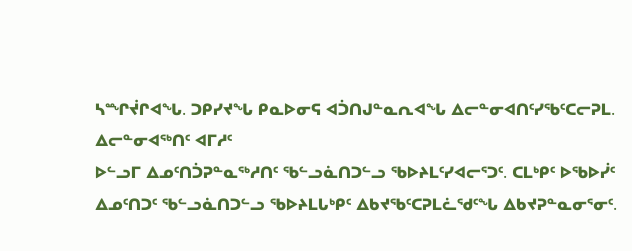ᓴᙱᔫᒋᐊᖓ. ᑐᑭᓯᔪᖓ ᑭᓇᐅᓂᕋ ᐊᑑᑎᒍᓐᓇᕆᐊᖓ ᐃᓕᓐᓂᐊᑎᑦᓯᖃᑦᑕᓕᕈᒪ. ᐃᓕᓐᓂᐊᖅᑎᑦ ᐊᒥᓱᑦ
ᐅᓪᓗᒥ ᐃᓄᑦᑎᑑᕈᓐᓇᖅᓱᑎᑦ ᖃᓪᓗᓈᑎᑐᓪᓗ ᖃᐅᔨᒪᑦᓯᐊᓕᕐᑐᑦ. ᑕᒪᒃᑭᑦ ᐅᖃᐅᓰᑦ ᐃᓄᑦᑎᑐᑦ ᖃᓪᓗᓈᑎᑐᓪᓗ ᖃᐅᔨᒪᒐᒃᑭᑦ ᐃᑲᔪᖃᑦᑕᕈᒪᓛᖁᑦᖓ ᐃᑲᔪᕈᓐᓇᓂᕐᓂᑦ.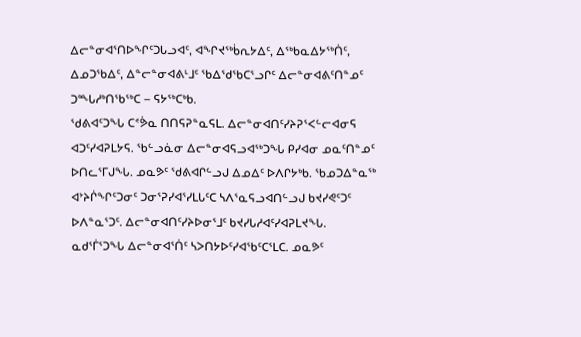ᐃᓕᓐᓂᐊᕐᑎᐅᖏᑦᑐᒐᓗᐊᑦ, ᐊᖏᔪᖅᑳᕆᔭᐃᑦ, ᐃᖅᑲᓇᐃᔭᖅᑏᑦ, ᐃᓄᑐᖃᐃᑦ, ᐃᓐᓕᓐᓂᐊᕕᒻᒧᑦ ᖃᐃᖁᖃᑕᕐᓗᒋᑦ ᐃᓕᓐᓂᐊᕕᑦᑎᓐᓄᑦ ᑐᙵᓱᒃᑎᖃᖅᑕ – ᕋᔭᖅᑕᒃᑲ.
ᖁᕕᐊᑦᑐᖓ ᑕᕝᕘᓇ ᑎᑎᕋᕈᓐᓇᕋᒪ. ᐃᓕᓐᓂᐊᑎᑦᓯᔨᕈᕐᐸᓪᓕᐊᓂᕋ ᐊᑐᑦᓯᐊᕈᒪᔭᕋ. ᖃᓪᓗᓈᓂ ᐃᓕᓐᓂᐊᕋᓗᐊᖅᑐᖓ ᑭᓯᐊᓂ ᓄᓇᑦᑎᓐᓄᑦ ᐅᑎᓚᕐᒥᒍᖓ. ᓄᓇᕗᑦ ᖁᕕᐊᒋᓪᓗᒍ ᐃᓄᐃᑦ ᐅᐱᒋᔭᒃᑲ. ᖃᓄᑐᐃᓐᓇᖅ ᐊᔾᔨᒌᖏᑦᑐᓂᑦ ᑐᓂᕐᕈᓯᐊᕐᓯᒪᒐᑦᑕ ᓴᐱᕐᓇᕋᓗᐊᑎᓪᓗᒍ ᑲᔪᓯᕙᑦᑐᑦ ᐅᐱᓐᓇᕐᑐᑦ. ᐃᓕᓐᓂᐊᑎᑦᓯᔨᐅᓂᕐᒧᑦ ᑲᔪᓯᒐᓱᐊᑦᓯᐊᕈᒪᔪᖓ.
ᓇᑯᕐᒦᕐᑐᖓ ᐃᓕᓐᓂᐊᕐᑏᑦ ᓴᐳᑎᔭᐅᑦᓯᐊᖃᑦᑕᕐᒪᑕ. ᓄᓇᕗᑦ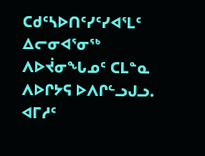ᑕᑯᑦᓴᐅᑎᑦᓯᑦᓯᐊᕐᒪᑦ ᐃᓕᓂᐊᕐᓂᖅ ᐱᐅᔫᓂᖓᓄᑦ ᑕᒪᓐᓇ ᐱᐅᒋᔭᕋ ᐅᐱᒋᓪᓗᒍᓗ. ᐊᒥᓱᑦ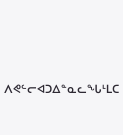ᐱᕙᓪᓕᐊᑐᐃᓐᓇᓚᖓᒻᒪᑕ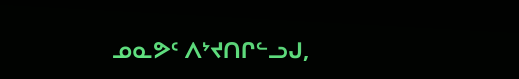ᓄᓇᕗᑦ ᐱᔾᔪᑎᒋᓪᓗᒍ,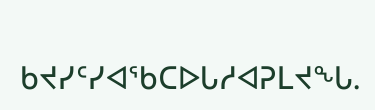ᑲᔪᓯᑦᓯᐊᖃᑕᐅᒐᓱᐊᕈᒪᔪᖓ.